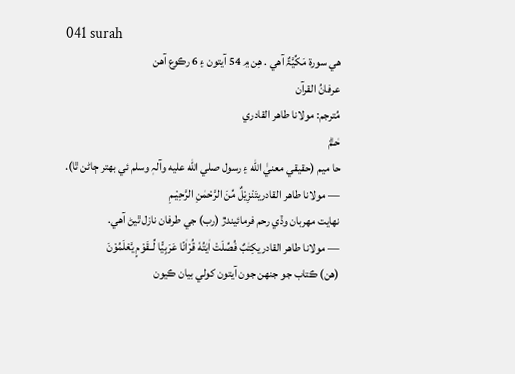041 surah
ھي سورة مَکِّیَّۃٌ آھي . ھِن ۾ 54 آيتون ۽ 6 رڪوع آھن
عرفانُ القرآن
مُترجم: مولانا طاھر القادري
حٰـمۗ
حا ميم (حقيقي معنيٰ الله ۽ رسول صلي الله عليه وآلہٖ وسلم ئي بهتر ڄاڻن ٿا).
— مولانا طاھر القادريتَنْزِيْلٌ مِّنَ الرَّحْمٰنِ الرَّحِيْـمِ
نهايت مهربان وڏي رحم فرمائيندڙ (رب) جي طرفان نازل ٿيڻ آهي.
— مولانا طاھر القادريكِتٰبٌ فُصِّلَتْ اٰيٰتُهٗ قُرْاٰنًا عَرَبِيًّا لِّــقَوْمٍ يَّعْلَمُوْنَ
(هن) ڪتاب جو جنهن جون آيتون کولي بيان ڪيون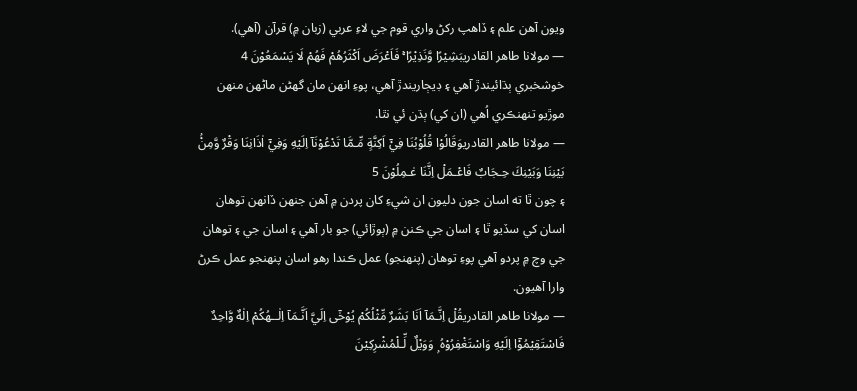ويون آهن علم ۽ ڏاهپ رکڻ واري قوم جي لاءِ عربي (زبان ۾) قرآن (آهي).
— مولانا طاھر القادريبَشِيْرًا وَّنَذِيْرًا ۚ فَاَعْرَضَ اَكْثَرُهُمْ فَهُمْ لَا يَسْمَعُوْنَ 4
خوشخبري ٻڌائيندڙ آهي ۽ ڊيڄاريندڙ آهي، پوءِ انهن مان گهڻن ماڻهن منهن موڙيو تنهنڪري اُهي (ان کي) ٻڌن ئي نٿا.
— مولانا طاھر القادريوَقَالُوْا قُلُوْبُنَا فِيْٓ اَكِنَّةٍ مِّـمَّا تَدْعُوْنَآ اِلَيْهِ وَفِيْٓ اٰذَانِنَا وَقْرٌ وَّمِنْۢ بَيْنِنَا وَبَيْنِكَ حِـجَابٌ فَاعْـمَلْ اِنَّنَا عٰـمِلُوْنَ 5
۽ چون ٿا ته اسان جون دليون ان شيءِ کان پردن ۾ آهن جنهن ڏانهن توهان اسان کي سڏيو ٿا ۽ اسان جي ڪنن ۾ (ٻوڙائي) جو بار آهي ۽ اسان جي ۽ توهان جي وچ ۾ پردو آهي پوءِ توهان (پنهنجو) عمل ڪندا رهو اسان پنهنجو عمل ڪرڻ وارا آهيون.
— مولانا طاھر القادريقُلْ اِنَّـمَآ اَنَا بَشَرٌ مِّثْلُكُمْ يُوْحٰٓى اِلَيَّ اَنَّـمَآ اِلٰــهُكُمْ اِلٰهٌ وَّاحِدٌ فَاسْتَقِيْمُوْٓا اِلَيْهِ وَاسْتَغْفِرُوْهُ ۭ وَوَيْلٌ لِّـلْمُشْرِكِيْنَ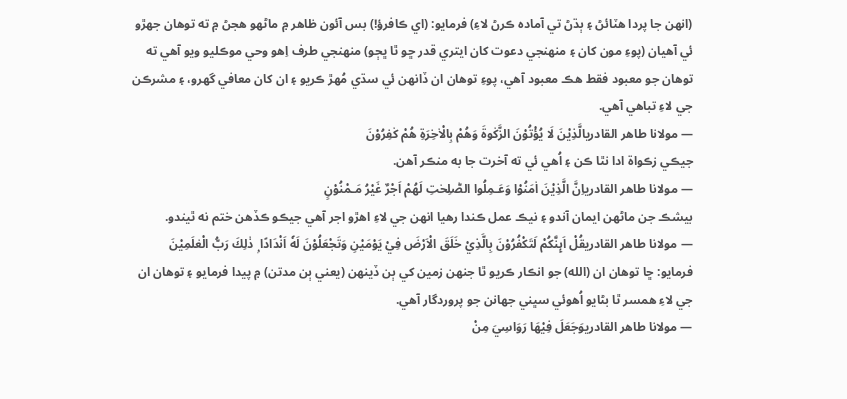(انهن جا پردا هٽائڻ ۽ ٻڌڻ تي آماده ڪرڻ لاءِ) فرمايو: (اي ڪافرؤ!) بس آئون ظاهر ۾ ماڻهو هجڻ ۾ ته توهان جهڙو ئي آهيان (پوءِ مون کان ۽ منهنجي دعوت کان ايتري قدر ڇو ٿا ڀڄو) منهنجي طرف اِهو وحي موڪليو ويو آهي ته توهان جو معبود فقط هڪ معبود آهي، پوءِ توهان ان ڏانهن ئي سڌي مُهڙ ڪريو ۽ ان کان معافي گهرو، ۽ مشرڪن جي لاءِ تباهي آهي.
— مولانا طاھر القادريالَّذِيْنَ لَا يُؤْتُوْنَ الزَّكٰوةَ وَهُمْ بِالْاٰخِرَةِ هُمْ كٰفِرُوْنَ
جيڪي زڪواة ادا نٿا ڪن ۽ اُهي ئي ته آخرت جا به منڪر آهن.
— مولانا طاھر القادرياِنَّ الَّذِيْنَ اٰمَنُوْا وَعَـمِلُوا الصّٰلِحٰتِ لَهُمْ اَجْرٌ غَيْرُ مَـمْنُوْنٍ
بيشڪ جن ماڻهن ايمان آندو ۽ نيڪ عمل ڪندا رهيا انهن جي لاءِ اهڙو اجر آهي جيڪو ڪڏهن ختم نه ٿيندو.
— مولانا طاھر القادريقُلْ اَىِٕنَّكُمْ لَتَكْفُرُوْنَ بِالَّذِيْ خَلَقَ الْاَرْضَ فِيْ يَوْمَيْنِ وَتَجْعَلُوْنَ لَهٗ اَنْدَادًا ۭ ذٰلِكَ رَبُّ الْعٰلَمِيْنَ
فرمايو: ڇا توهان ان (الله) جو انڪار ڪريو ٿا جنهن زمين کي ٻن ڏينهن (يعني ٻن مدتن) ۾ پيدا فرمايو ۽ توهان ان جي لاءِ همسر ٿا بڻايو اُهوئي سڀني جهانن جو پروردگار آهي.
— مولانا طاھر القادريوَجَعَلَ فِيْهَا رَوَاسِيَ مِنْ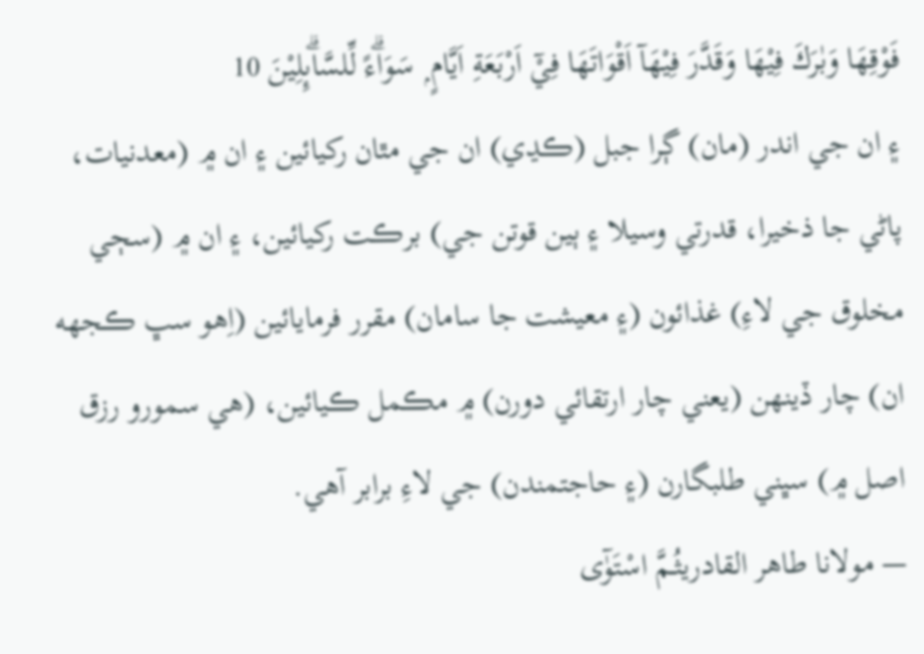فَوْقِهَا وَبٰرَكَ فِيْهَا وَقَدَّرَ فِيْهَآ اَقْوَاتَهَا فِيْٓ اَرْبَعَةِ اَيَّامٍ ۭ سَوَاۗءً لِّلسَّاۗىِٕلِيْنَ 10
۽ ان جي اندر (مان) ڳرا جبل (ڪڍي) ان جي مٿان رکيائين ۽ ان ۾ (معدنيات، پاڻي جا ذخيرا، قدرتي وسيلا ۽ ٻين قوتن جي) برڪت رکيائين، ۽ ان ۾ (سڄي مخلوق جي لاءِ) غذائون (۽ معيشت جا سامان) مقرر فرمايائين (اِهو سڀ ڪجهه ان) چار ڏينهن (يعني چار ارتقائي دورن) ۾ مڪمل ڪيائين، (هي سمورو رزق اصل ۾) سڀني طلبگارن (۽ حاجتمندن) جي لاءِ برابر آهي.
— مولانا طاھر القادريثُـمَّ اسْتَوٰٓى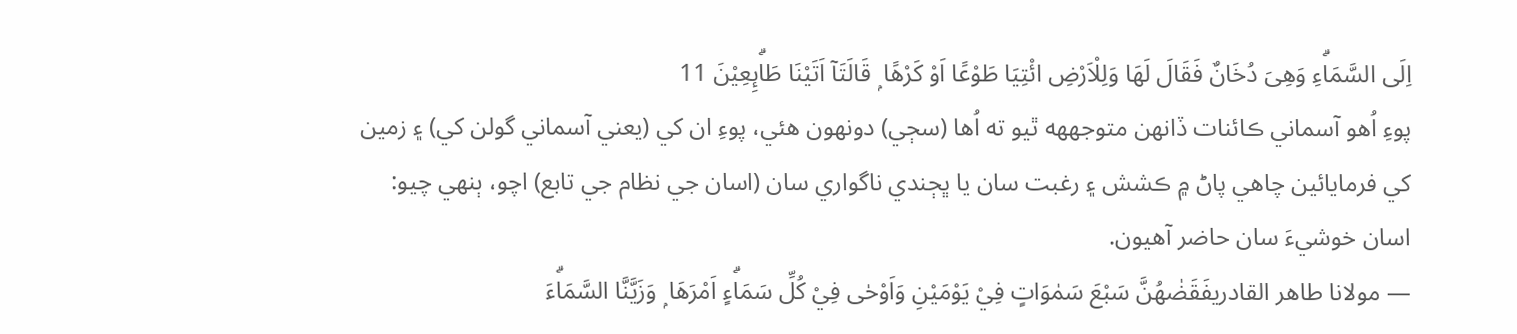اِلَى السَّمَاۗءِ وَهِىَ دُخَانٌ فَقَالَ لَهَا وَلِلْاَرْضِ ائْتِيَا طَوْعًا اَوْ كَرْهًا ۭ قَالَتَآ اَتَيْنَا طَاۗىِٕعِيْنَ 11
پوءِ اُهو آسماني ڪائنات ڏانهن متوجههه ٿيو ته اُها (سڄي) دونهون هئي، پوءِ ان کي (يعني آسماني گولن کي) ۽ زمين کي فرمايائين چاهي پاڻ ۾ ڪشش ۽ رغبت سان يا ڀڄندي ناگواري سان (اسان جي نظام جي تابع) اچو، ٻنهي چيو: اسان خوشيءَ سان حاضر آهيون.
— مولانا طاھر القادريفَقَضٰهُنَّ سَبْعَ سَمٰوَاتٍ فِيْ يَوْمَيْنِ وَاَوْحٰى فِيْ كُلِّ سَمَاۗءٍ اَمْرَهَا ۭ وَزَيَّنَّا السَّمَاۗءَ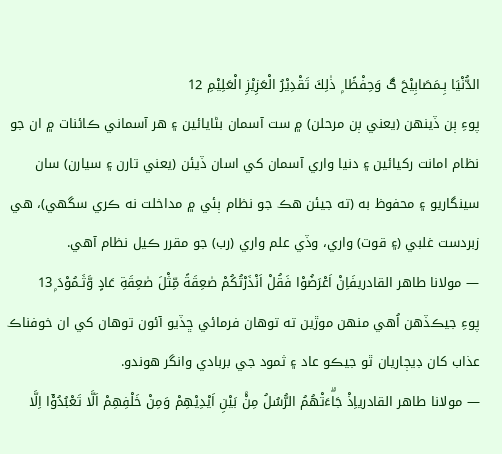الدُّنْيَا بِـمَصَابِيْحَ ڰ وَحِفْظًا ۭ ذٰلِكَ تَقْدِيْرُ الْعَزِيْزِ الْعَلِيْمِ 12
پوءِ ٻن ڏينهن (يعني ٻن مرحلن) ۾ ست آسمان بڻايائين ۽ هر آسماني ڪائنات ۾ ان جو نظام امانت رکيائين ۽ دنيا واري آسمان کي اسان ڏيئن (يعني تارن ۽ سيارن) سان سينگاريو ۽ محفوظ به (ته جيئن هڪ جو نظام ٻئي ۾ مداخلت نه ڪري سگهي)، هي زبردست غلبي (۽ قوت) واري، وڏي علم واري (رب) جو مقرر ڪيل نظام آهي.
— مولانا طاھر القادريفَاِنْ اَعْرَضُوْا فَقُلْ اَنْذَرْتُكُمْ صٰعِقَةً مِّثْلَ صٰعِقَةِ عَادٍ وَّثَـمُوْدَ ۭ13
پوءِ جيڪڏهن اُهي منهن موڙين ته توهان فرمائي ڇڏيو آئون توهان کي ان خوفناڪ عذاب کان ڊيڄاريان ٿو جيڪو عاد ۽ ثمود جي بربادي وانگر هوندو.
— مولانا طاھر القادرياِذْ جَاۗءَتْهُمُ الرُّسُلُ مِنْۢ بَيْنِ اَيْدِيْهِمْ وَمِنْ خَلْفِهِمْ اَلَّا تَعْبُدُوْٓا اِلَّا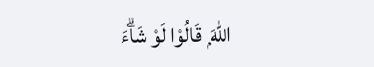اللّٰهَ ۭ قَالُوْا لَوْ شَاۗءَ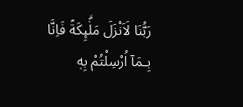رَبُّنَا لَاَنْزَلَ مَلٰۗىِٕكَةً فَاِنَّا بِـمَآ اُرْسِلْتُمْ بِهٖ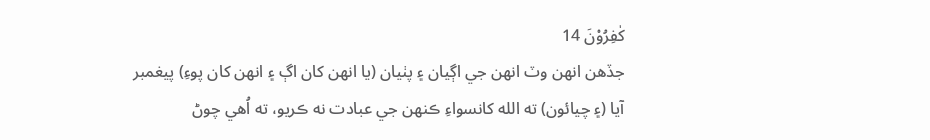كٰفِرُوْنَ 14
جڏهن انهن وٽ انهن جي اڳيان ۽ پٺيان (يا انهن کان اڳ ۽ انهن کان پوءِ) پيغمبر آيا (۽ چيائون) ته الله کانسواءِ ڪنهن جي عبادت نه ڪريو، ته اُهي چوڻ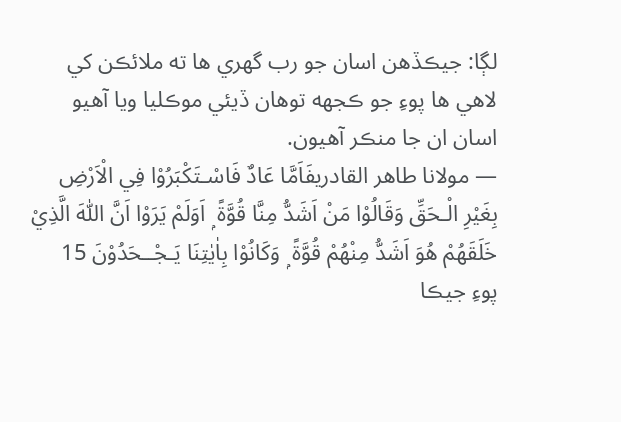لڳا: جيڪڏهن اسان جو رب گهري ها ته ملائڪن کي لاهي ها پوءِ جو ڪجهه توهان ڏيئي موڪليا ويا آهيو اسان ان جا منڪر آهيون.
— مولانا طاھر القادريفَاَمَّا عَادٌ فَاسْـتَكْبَرُوْا فِي الْاَرْضِ بِغَيْرِ الْـحَقِّ وَقَالُوْا مَنْ اَشَدُّ مِنَّا قُوَّةً ۭ اَوَلَمْ يَرَوْا اَنَّ اللّٰهَ الَّذِيْ خَلَقَهُمْ هُوَ اَشَدُّ مِنْهُمْ قُوَّةً ۭ وَكَانُوْا بِاٰيٰتِنَا يَـجْــحَدُوْنَ 15
پوءِ جيڪا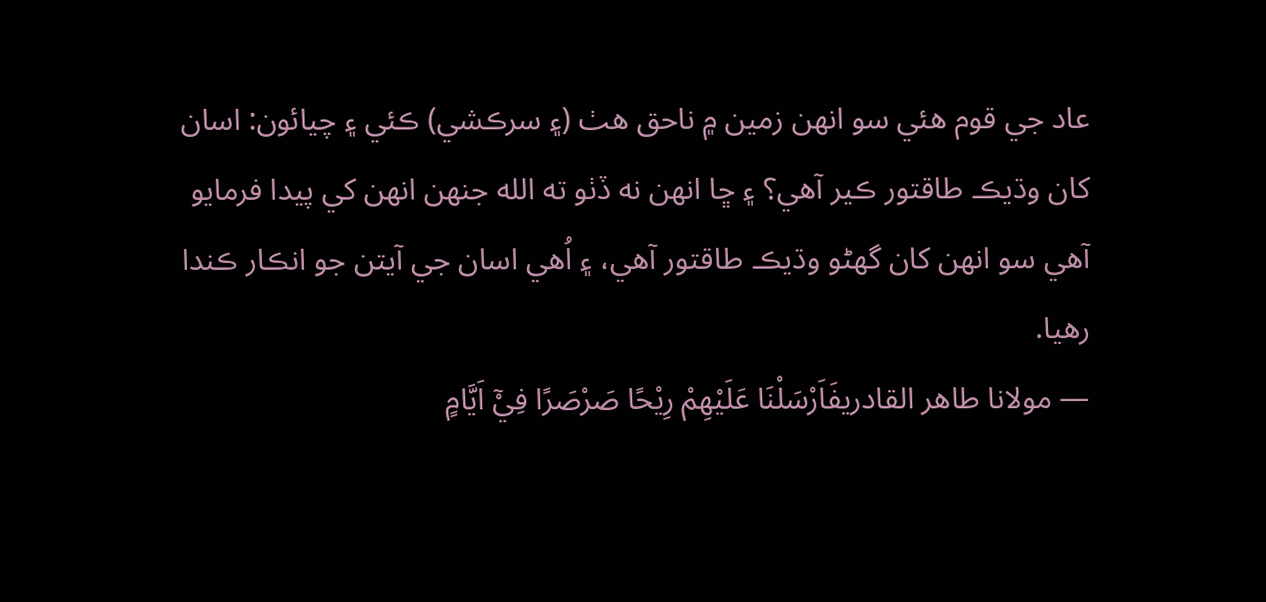عاد جي قوم هئي سو انهن زمين ۾ ناحق هٺ (۽ سرڪشي) ڪئي ۽ چيائون: اسان کان وڌيڪ طاقتور ڪير آهي؟ ۽ ڇا انهن نه ڏٺو ته الله جنهن انهن کي پيدا فرمايو آهي سو انهن کان گهڻو وڌيڪ طاقتور آهي، ۽ اُهي اسان جي آيتن جو انڪار ڪندا رهيا.
— مولانا طاھر القادريفَاَرْسَلْنَا عَلَيْهِمْ رِيْحًا صَرْصَرًا فِيْٓ اَيَّامٍ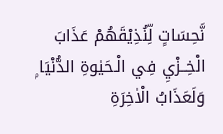نَّحِسَاتٍ لِّنُذِيْقَهُمْ عَذَابَ الْخِــزْيِ فِي الْـحَيٰوةِ الدُّنْيَا ۭ وَلَعَذَابُ الْاٰخِرَةِ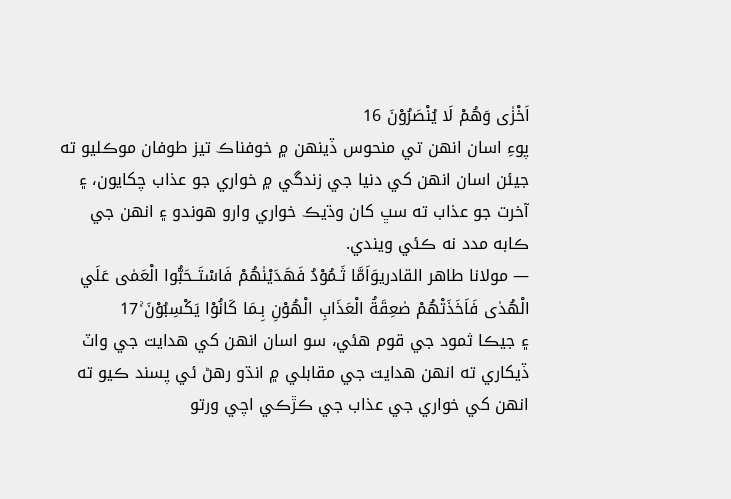اَخْزٰى وَهُمْ لَا يُنْصَرُوْنَ 16
پوءِ اسان انهن تي منحوس ڏينهن ۾ خوفناڪ تيز طوفان موڪليو ته جيئن اسان انهن کي دنيا جي زندگي ۾ خواري جو عذاب چکايون، ۽ آخرت جو عذاب ته سڀ کان وڌيڪ خواري وارو هوندو ۽ انهن جي ڪابه مدد نه ڪئي ويندي.
— مولانا طاھر القادريوَاَمَّا ثَـمُوْدُ فَهَدَيْنٰهُمْ فَاسْتَــحَبُّوا الْعَمٰى عَلَي الْهُدٰى فَاَخَذَتْهُمْ صٰعِقَةُ الْعَذَابِ الْهُوْنِ بِـمَا كَانُوْا يَكْسِبُوْنَ ۚ17
۽ جيڪا ثمود جي قوم هئي، سو اسان انهن کي هدايت جي واٽ ڏيکاري ته انهن هدايت جي مقابلي ۾ انڌو رهڻ ئي پسند ڪيو ته انهن کي خواري جي عذاب جي ڪڙڪي اچي ورتو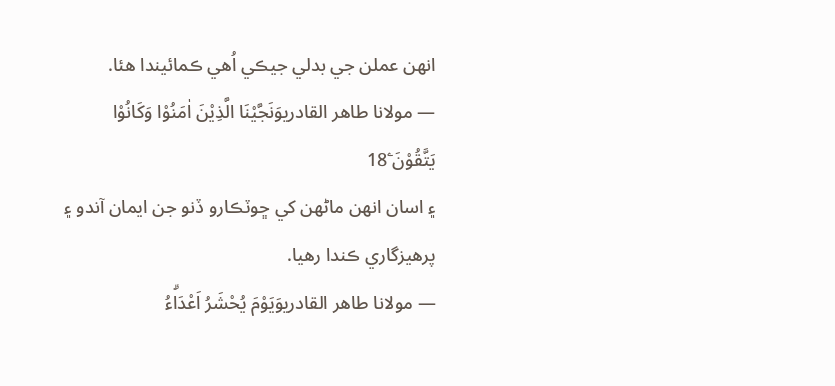انهن عملن جي بدلي جيڪي اُهي ڪمائيندا هئا.
— مولانا طاھر القادريوَنَجَّيْنَا الَّذِيْنَ اٰمَنُوْا وَكَانُوْا يَتَّقُوْنَ ۧ18
۽ اسان انهن ماڻهن کي ڇوٽڪارو ڏنو جن ايمان آندو ۽ پرهيزگاري ڪندا رهيا.
— مولانا طاھر القادريوَيَوْمَ يُحْشَرُ اَعْدَاۗءُ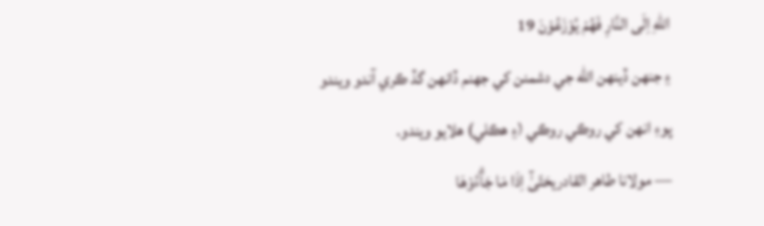اللّٰهِ اِلَى النَّارِ فَهُمْ يُوْزَعُوْنَ 19
۽ جنهن ڏينهن الله جي دشمنن کي جهنم ڏانهن گڏ ڪري آندو ويندو پوءِ انهن کي روڪي روڪي (۽ هڪلي) هلايو ويندو.
— مولانا طاھر القادريحَتّىٰٓ اِذَا مَا جَاۗءُوْهَا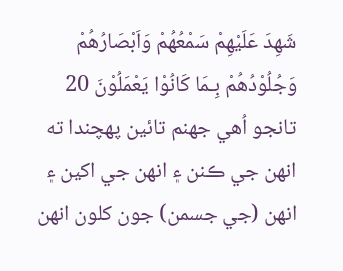شَهِدَ عَلَيْهِمْ سَمْعُهُمْ وَاَبْصَارُهُمْ وَجُلُوْدُهُمْ بِـمَا كَانُوْا يَعْمَلُوْنَ 20
تانجو اُهي جهنم تائين پهچندا ته انهن جي ڪنن ۽ انهن جي اکين ۽ انهن (جي جسمن) جون کلون انهن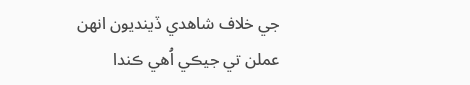جي خلاف شاهدي ڏينديون انهن عملن تي جيڪي اُهي ڪندا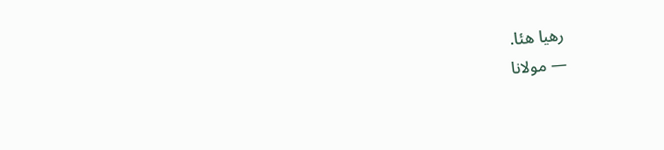رهيا هئا.
— مولانا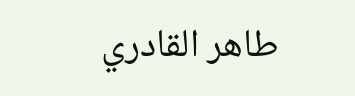طاھر القادري